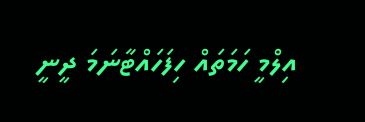އިލްމީ ހަމަތައް ހިފަހައްޓާނަމަ ދީނީ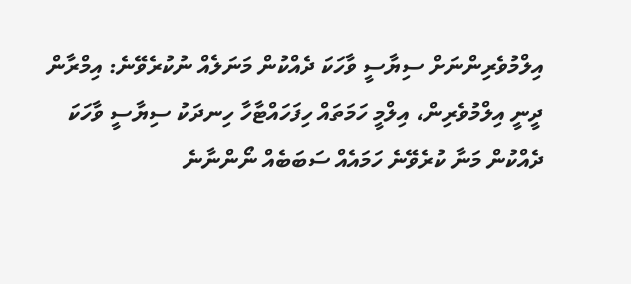އިލްމުވެރިންނަށް ސިޔާސީ ވާހަކަ ދެއްކުން މަނަލެއް ނުކުރެވޭނެ: އިމްރާން
ދީނީ އިލްމުވެރިން، އިލްމީ ހަމަތައް ހިފަހައްޓާހާ ހިނދަކު ސިޔާސީ ވާހަކަ ދެއްކުން މަނާ ކުރެވޭނެ ހަމައެއް ސަބަބެއް ނޯންނާނެ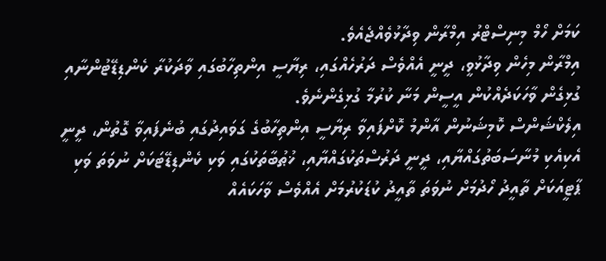ކަމަށް ހޯމް މިނިސްޓްރު އިމްރާން ވިދާޅުވެއްޖެއެވެ.
އިމްރާން މިހެން ވިދާޅުވީ، ދީނީ އެއްވެސް ދަރުހެއްގައި، ރިޔާސީ އިންތިހާބުގައި ވާދަކުރާ ކެންޑިޑޭޓުންނާއި ގުޅިގެން ވާހަކަދެއްކުން އީސީން މަނާ ކުރުމާ ގުޅިގެންނެވެ.
އިލެކްޝަންސް ކޮމިޝަނުން އާންމު ކޮށްފައިވާ ރިޔާސީ އިންތިހާބުގެ ގަވައިދުގައި ބުނެފައިވާ ގޮތުން، ދީނީ އެކިއެކި މުނާސަބަތުގައްޔާއި، ދީނީ ދަރުސްތަކުގައްޔާއި، ޚުޠުބާތަކުގައި ވަކި ކެންޑިޑޭޓަކަށް ނުވަތަ ވަކި ޕާޓީއަކަށް ތާއީދު ހޯދުމަށް ނުވަތަ ތާއީދު ކުޑަކުރުމަށް އެއްވެސް ވާހަކައެއް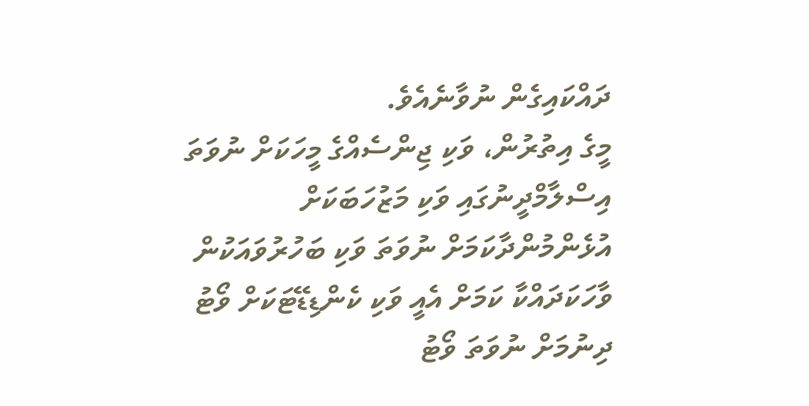ދައްކައިގެން ނުވާނެއެވެ.
މީގެ އިތުރުން، ވަކި ޖިންސެއްގެ މީހަކަށް ނުވަތަ އިސްލާމްދީނުގައި ވަކި މަޒުހަބަކަށް އުޅެންމުންދާކަމަށް ނުވަތަ ވަކި ބަހުރުވައަކުން ވާހަކަދައްކާ ކަމަށް އެއީ ވަކި ކެންޑިޑޭޓަކަށް ވޯޓު ދިނުމަށް ނުވަތަ ވޯޓު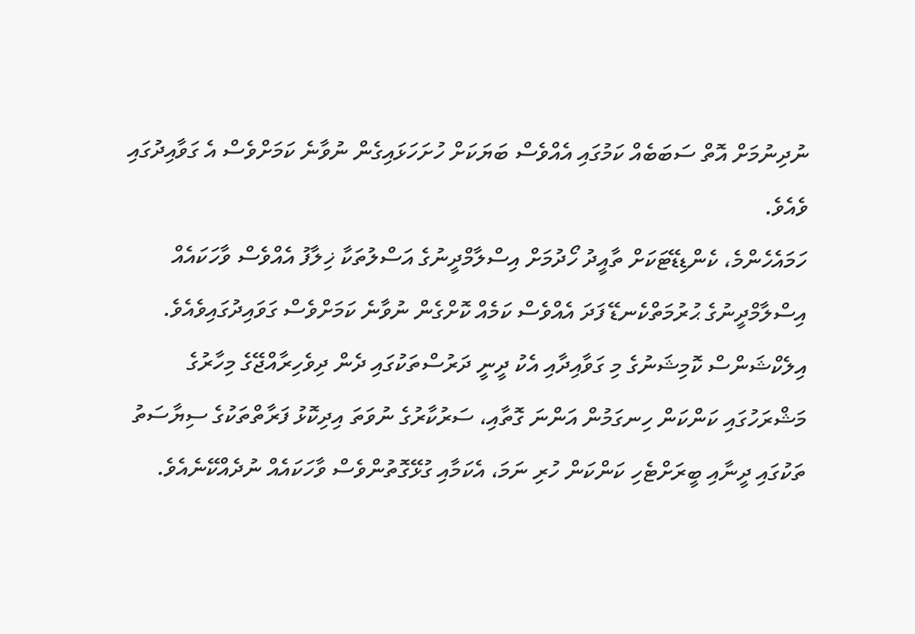ނުދިނުމަށް އޮތް ސަބަބެއް ކަމުގައި އެއްވެސް ބަޔަކަށް ހުށަހަޅައިގެން ނުވާނެ ކަމަށްވެސް އެ ގަވާއިދުގައި ވެއެވެ.
ހަމައެހެންމެ، ކެންޑިޑޭޓަކަށް ތާއީދު ހޯދުމަށް އިސްލާމްދީނުގެ އަސްލުތަކާ ޚިލާފު އެއްވެސް ވާހަކައެއް އިސްލާމްދީނުގެ ޙުރުމަތްކެނޑޭ ފަދަ އެއްވެސް ކަމެއް ކޮށްގެން ނުވާނެ ކަމަށްވެސް ގަވައިދުގައިވެއެވެ.
އިލެކްޝަންސް ކޮމިޝަނުގެ މި ގަވާއިދާއި އެކު ދީނީ ދަރުސްތަކުގައި ދެން ދިވެހިރާއްޖޭގެ މިހާރުގެ މަޝްރަހުގައި ކަންކަން ހިނގަމުން އަންނަ ގޮތާއި، ސަރުކާރުގެ ނުވަތަ އިދިކޮޅު ފަރާތްތަކުގެ ސިޔާސަތު ތަކުގައި ދީނާއި ބީރަށްޓެހި ކަންކަން ހުރި ނަމަ، އެކަމާއި ގުޅޭގޮތުންވެސް ވާހަކައެއް ނުދެއްކޭނެއެވެ.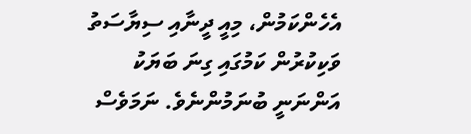އެހެންކަމުން، މިއީ ދީނާއި ސިޔާސަތު ވަކިކުރުން ކަމުގައި ގިނަ ބަޔަކު އަންނަނީ ބުނަމުންނެވެ. ނަމަވެސް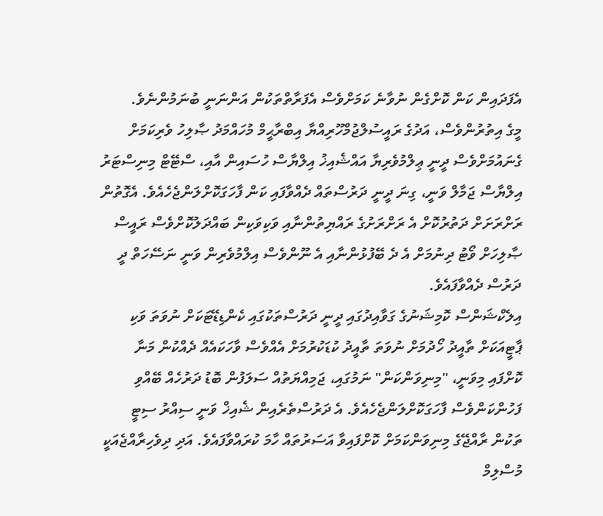އެފަދައިން ކަން ކޮށްގެން ނުވާނެ ކަމަށްވެސް އެފަރާތްތަކުން އަންނަނީ ބުނަމުންނެވެ.
މީގެ އިތުރުންވެސް، އަދުގެ ރައީސުލްޖުމްހޫރިއްޔާ އިބްރާޙީމް މުހައްމަދު ޞާލިހު ވެރިކަމަށް ގެނައުމަށްވެސް ދީނީ ޢިލްމުވެރިޔާ އައްޝެއިޚު އިލްޔާސް ހުސައިން އާއި، ސްޓޭޓް މިނިސްޓަރު އިލްޔާސް ޖަމާލް ވަނީ، ގިނަ ދީނީ ދަރުސްތައް ދެއްވާފައި ކަން ފާހަގަކޮށްލަންޖެހެއެވެ. އެގޮތުން ރަށްރަށަށް ދަތުރުކޮށް އެ ރަށްރަށުގެ ރައްޔިތުންނާއި ވަކިވަކިން ބައްދަލުކޮށްވެސް ރައީސް ޞާލިހަށް ވޯޓު ދިނުމަށް އެ ދެ ބޭފުޅުންނާއި އެ ނޫންވެސް އިލްމުވެރިން ވަނީ ނަސޭހަތް ދީ ދަރުސް ދެއްވާފައެވެ.
އިލެކްޝަންސް ކޮމިޝަނުގެ ގަވާއިދުގައި ދީނީ ދަރުސްތަކުގައި ކެންޑިޑޭޓަކަށް ނުވަތަ ވަކި ޕާޓީއަކަށް ތާއީދު ހޯދުމަށް ނުވަތަ ތާއީދު ކުޑަކުރުމަށް އެއްވެސް ވާހަކައެއް ދެއްކުން މަނާ ކޮށްފައި މިވަނީ، "މިނިވަންކަން" ނަމުގައި، ޖަމިއްޔަތުއް ސަލަފުން ބޮޑު ދަރުހެއް ބޭއްވި ފަހުންކަންވެސް ފާހަގަކޮށްލަންޖެހެއެވެ. އެ ދަރުސްތެރެއިން ޝެއިޚް ވަނީ ސިއްރު ސިޓީ ތަކުން ރާއްޖޭގެ މިނިވަންކަމަށް ކޮށްފައިވާ އަސަރުތައް ހާމަ ކުރައްވާފައެވެ. އަދި ދިވެހިރާއްޖެއަކީ މުސްލިމް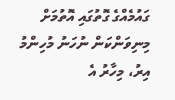ގައުމެއްގެ ގޮތުގައި އޮތުމަށް މިނިވަންކަން ނުހަނު މުހިންމު އިރު، މިހާރު އެ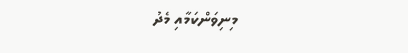މިނިވަންކަމާއި މެދު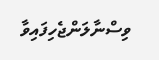ވިސްނާލަންޖެހިފައިވާ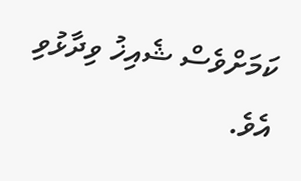ކަމަށްވެސް ޝެއިޚު ވިދާޅުވި އެވެ.